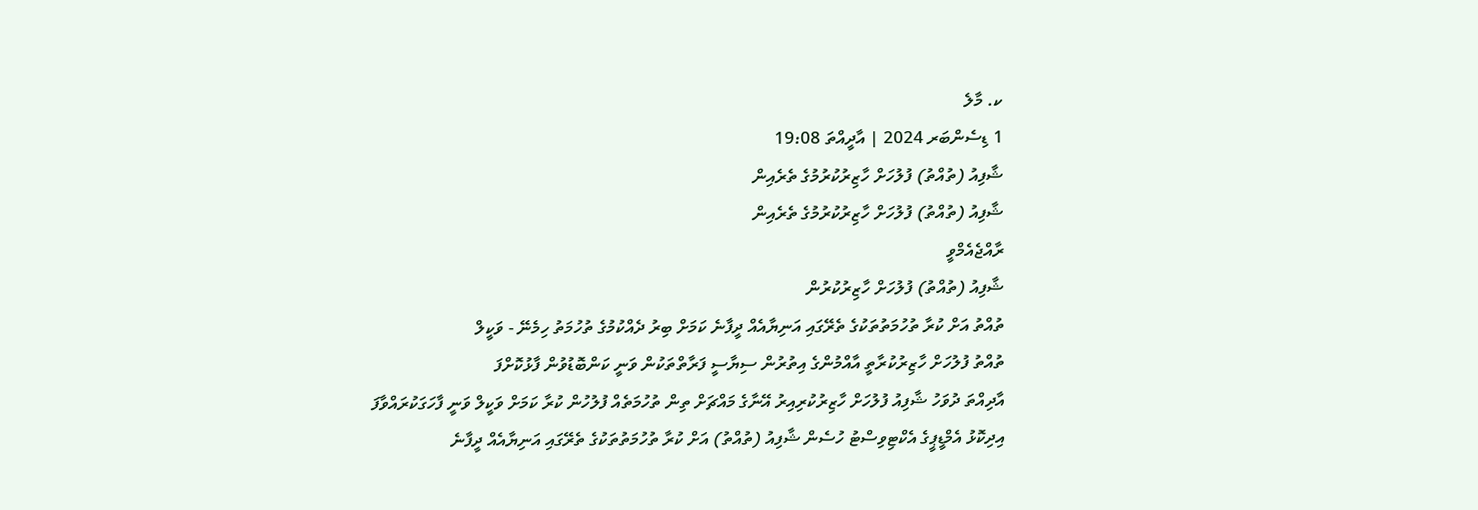ކ. މާލެ
1 ޑިސެންބަރ 2024 | އާދީއްތަ 19:08
ޝާފިއު (ތުއްތު) ފުލުހަށް ހާޒިރުކުރުމުގެ ތެރެއިން
ޝާފިއު (ތުއްތު) ފުލުހަށް ހާޒިރުކުރުމުގެ ތެރެއިން
ރާއްޖެއެމްވީ
ޝާފިއު (ތުއްތު) ފުލުހަށް ހާޒިރުކުރުން
ތުއްތު އަށް ކުރާ ތުހުމަތުތަކުގެ ތެރޭގައި އަނިޔާއެއް ދީފާނެ ކަމަށް ބިރު ދެއްކުމުގެ ތުހުމަތު ހިމެނޭ - ވަކީލް
ތުއްތު ފުލުހަށް ހާޒިރުކުރާތީ އާއްމުންގެ އިތުރުން ސިޔާސީ ފަރާތްތަކުން ވަނީ ކަންބޮޑުވުން ފާޅުކޮށްފަ
އާދިއްތަ ދުވަހު ޝާފިއު ފުލުހަށް ހާޒިރުކުރިއިރު އޭނާގެ މައްޗަށް ތިން ތުހުމަތެއް ފުލުހުން ކުރާ ކަމަށް ވަކީލް ވަނީ ފާހަގަކުރައްވާފަ
އިދިކޮޅު އެމްޑީޕީގެ އެކްޓިވިސްޓު ހުސެން ޝާފިއު (ތުއްތު) އަށް ކުރާ ތުހުމަތުތަކުގެ ތެރޭގައި އަނިޔާއެއް ދީފާނެ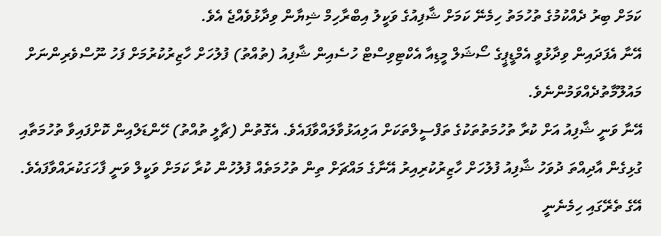ކަމަށް ބިރު ދެއްކުމުގެ ތުހުމަތު ހިމެނޭ ކަމަށް ޝާފިއުގެ ވަކީލު އިބްރާހިމް ޝިޔާން ވިދާޅުވެއްޖެ އެވެ.
އޭނާ އެފަދައިން ވިދާޅުވީ އެމްޑީޕީގެ ސޯޝަލް މީޑިއާ އެކްޓިވިސްޓް ހުސެއިން ޝާފިއު (ތުއްތު) ފުލުހަށް ހާޒިރުކުރުމަށް ފަހު ނޫސްވެރިންނަށް މައުލޫމާތުދެއްވަމުންނެވެ.
އޭނާ ވަނީ ޝާފިއު އަށް ކުރާ ތުހުމަތުތަކުގެ ތަފްސީލްތަކަށް އަލިއަޅުވާލައްވާފައެވެ. އެގޮތުން (ޗާލީ ތުއްތު) ހޭންޑަލްއިން ކޮށްފައިވާ ތުހުމަތާއި ގުޅިގެން އާދިއްތަ ދުވަހު ޝާފިއު ފުލުހަށް ހާޒިރުކުރިއިރު އޭނާގެ މައްޗަށް ތިން ތުހުމަތެއް ފުލުހުން ކުރާ ކަމަށް ވަކީލް ވަނީ ފާހަގަކުރައްވާފައެވެ. އޭގެ ތެރޭގައި ހިމެނެނީ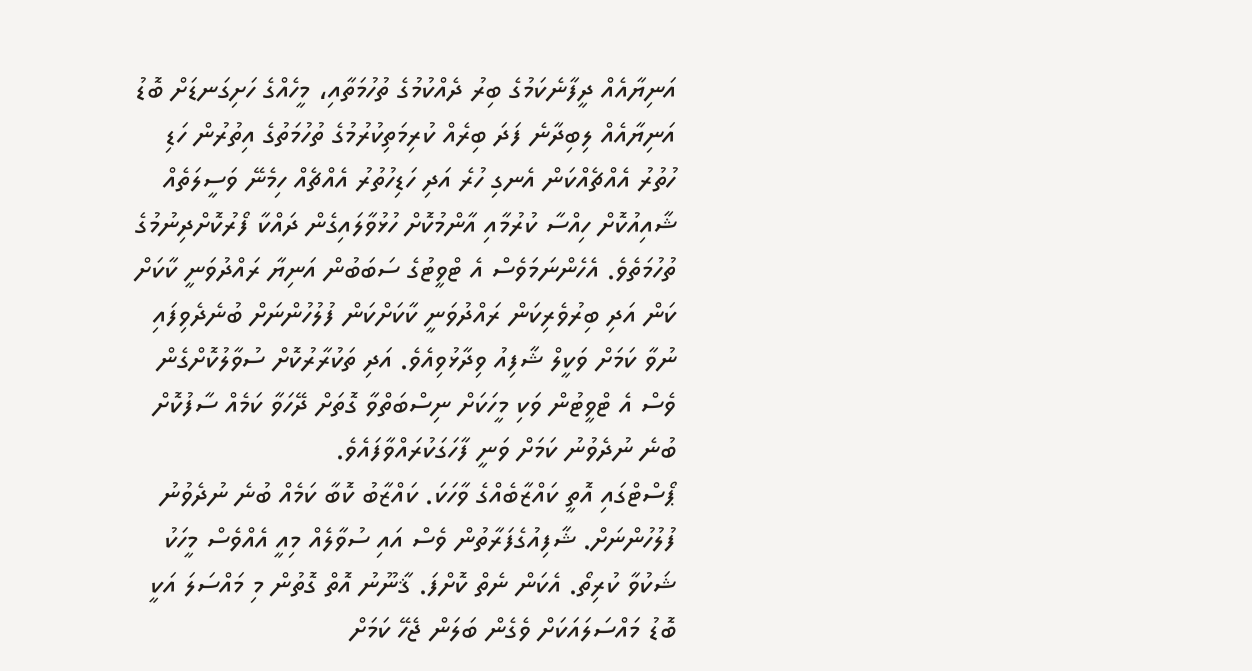އަނިޔާއެއް ދީފާނެކަމުގެ ބިރު ދެއްކުމުގެ ތުހުމަތާއި، މީހެއްގެ ހަށިގަނޑަށް ބޮޑު އަނިޔާއެއް ލިބިދާނެ ފަދަ ބިރެއް ކުރިމަތިކުރުމުގެ ތުހުމަތުގެ އިތުރުން ހަޑި ހުތުރު އެއްޗެއްކަން އެނގި ހުރެ އަދި ހަޑިހުތުރު އެއްޗެއް ހިމެނޭ ވަސީލަތެއް ޝާއިއުކޮށް ހިއްސާ ކުރުމާއި އާންމުކޮށް ހުޅުވާލައިގެން ދައްކާ ފޯރުކޮށްދިނުމުގެ ތުހުމަތެވެ. އެހެންނަމަވެސް އެ ޓްވީޓުގެ ސަބަބުން އަނިޔާ ރައްދުވަނީ ކާކަށް ކަން އަދި ބިރުވެރިކަން ރައްދުވަނީ ކާކަށްކަން ފުލުހުންނަށް ބުނެދެވިފައި ނުވާ ކަމަށް ވަކީލް ޝާފިއު ވިދާޅުވިއެވެ. އަދި ތަކުރާރުކޮށް ސުވާލުކޮށްގެން ވެސް އެ ޓްވީޓުން ވަކި މީހަކަށް ނިސްބަތްވާ ގޮތަށް ދޭހަވާ ކަމެއް ސާފުކޮށް ބުނެ ނުދެވުނު ކަމަށް ވަނީ ފާހަގަކުރައްވާފައެވެ.
ޕޯސްޓްގައި އޮތީ ކައްޒާބެއްގެ ވާހަކަ. ކައްޒާބު ކޮބާ ކަމެއް ބުނެ ނުދެވުނު ފުލުހުންނަށް. ޝާފިއުގެފަރާތުން ވެސް އައި ސުވާލެއް މިއީ އެއްވެސް މީހަކު ޝަކުވާ ކުރިތޯ. އެކަން ނެތް ކޮށްފަ. ޤާނޫނު އޮތް ގޮތުން މި މައްސަލަ އަކީ ބޮޑު މައްސަލައަކަށް ވެގެން ބަލަން ޖެހޭ ކަމަށް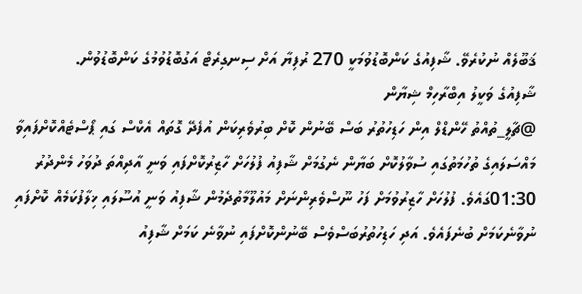ޤަބޫލެއް ނުކުރެވޭ. ޝާފިއުގެ ކަންބޮޑުވުމަކީ 270 ރުފިޔާ އަށް ސިނގިރެޓް އަގުބޮޑުވުމުގެ ކަންބޮޑުވުން.
ޝާފިއުގެ ވަކީލު އިބްރާހިމް ޝިޔާން
@ޗާލީ_ތުއްތު ހޭންޑްލް އިން ހަޑިހުތުރު ބަސް ބޭނުން ކޮށް ބިރުވެރިކަން އުފެދޭ ގޮތައް އެކްސް ގައި ޕޯސްޓެއްކޮށްފައިވާ މައްސަލައިގެ ތުހުމަތުގައި ސުވާލުކޮށް ބަޔާން ނެގުމަށް ޝާފިއު ފުލުހަށް ހާޒިރުކޮށްފައި ވަނީ އާދިއްތަ ދުވަހު މެންދުރު 01:30ގައެވެ. ފުލުހަށް ހާޒިރުވުމަށް ފަހު ނޫސްވެރިންނަށް މައުލޫމާތުދެމުން ޝާފިއު ވަނީ އުސޫލައި ޚިލާފުކަމެއް ކޮށްފައި ނުވާނެކަމަށް ބުނެފައެވެ. އަދި ހަޑިހުތުރުބަސްވެސް ބޭނުންކޮށްފައި ނުވާނެ ކަމަށް ޝާފިއު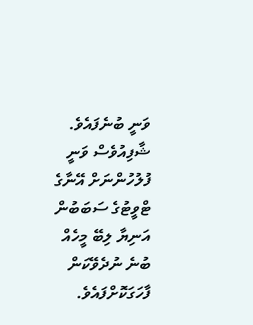ވަނީ ބުނެފައެވެ. ޝާފިއުވެސް ވަނީ ފުލުހުންނަށް އޭނާގެ ޓްވީޓުގެ ސަބަބުން އަނިޔާ ލިބޭ މީހެއް ބުނެ ނުދެވޭކަން ފާހަގަކޮށްފައެވެ.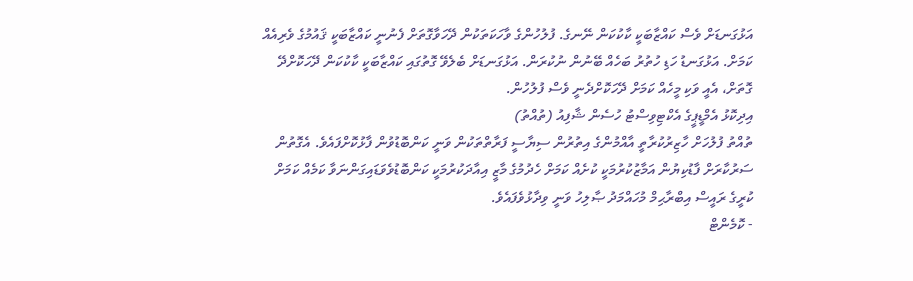އަޅުގަނޑަށް ވެސް ކައްޒާބަކީ ކާކުކަން ނޭނގެ. ފުލުހުންގެ ވާހަކަތަކުން ދޭހަވާގޮތަށް ފެނުނީ ކައްޒާބަކީ ޤައުމުގެ ވެރިއެއް ކަމަށް. އަޅުގަނޑު ހަޑި ހުތުރު ބަހެއް ބޭނުން ނުކުރަން. އަޅުގަނޑަށް ބެލެވޭ ގޮތުގައި ކައްޒާބަކީ ކާކުކަން ދޭހަކޮށްދޭ ގޮތަށް، އެއީ ވަކި މީހެއް ކަމަށް ދޭހަކޮށްދެނީ ވެސް ފުލުހުން.
އިދިކޮޅު އެމްޑީޕީގެ އެކްޓިވިސްޓު ހުސެން ޝާފިއު (ތުއްތު)
ތުއްތު ފުލުހަށް ހާޒިރުކުރާތީ އާއްމުންގެ އިތުރުން ސިޔާސީ ފަރާތްތަކުން ވަނީ ކަންބޮޑުވުން ފާޅުކޮށްފައެވެ. އެގޮތުން ސަރުކާރަށް ފާޑުކިޔުން އަމާޒުކުރުމަކީ ކުށެއް ކަމަށް ހެދުމުގެ މާޒީ އިއާދަކުރުމަކީ ކަންބޮޑުވެވަޑައިގަންނަވާ ކަމެއް ކަމަށް ކުރީގެ ރައީސް އިބްރާޙިމް މުހައްމަދު ޞާލިހު ވަނީ ވިދާޅުވެފައެވެ.
- ކޮމެންޓް